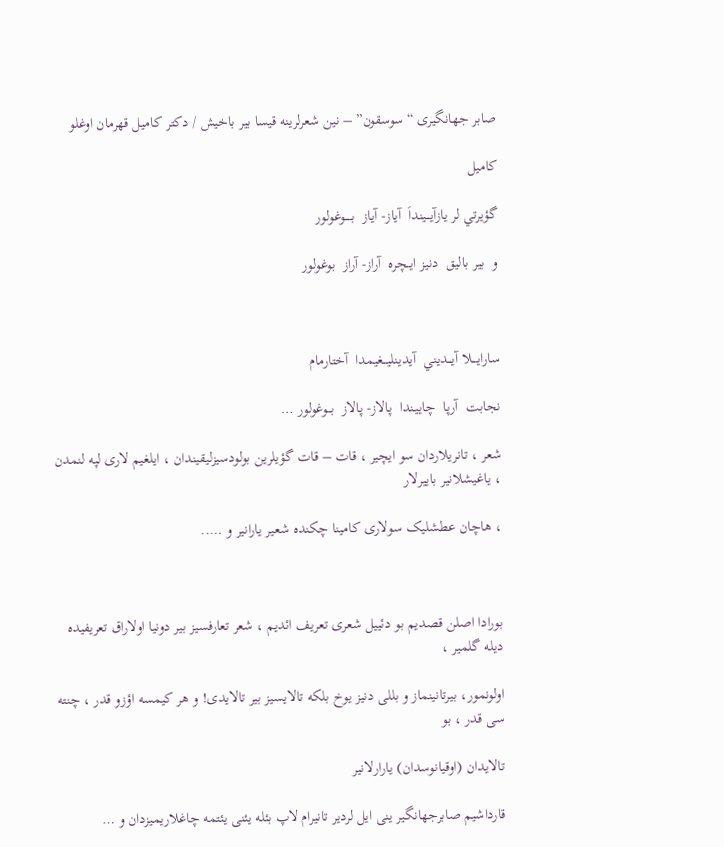صابر جهانگیری “سوسقون” – نین شعرلرینه قیسا بیر باخیش / دکتر کامیل قهرمان اوغلو

کامیل

گؤيرتي لر يازآيـــينداَ  آياز- آياز  بـــــوغولور

و  بير باليق  دنيز ايــچره  آراز- آراز  بوغولور



سارايــــلا آيـــديني  آيدينليـــغيمدا  آختارمام

نجابت  آرپا  چاييـندا  پالاز- پالاز  بـــوغولور …

شعر ، تانریلاردان سو ایچیر ، قات – قات گؤیلرین بولودسیزلیقیندان ، ایلغیم لاری لپه لنمدن ، یاغیشلانیر باییرلار

، هاچان عطشلیک سولاری کامینا چکنده شعیر یارانیر و …..



بورادا اصلن قصدیم بو دئییل شعری تعریف ائدیم ، شعر تعارفسیز بیر دونیا اولاراق تعریفیده دیله گلمیر ،

اولونمور، بیرتانینماز و بللی دنیز یوخ بلکه تالایسیز بیر تالایدی! و هر کیمسه اؤزو قدر ، چنته سی قدر ، بو

تالایدان (اوقیانوسدان) یارارلانیر

قارداشیم صابرجهانگیر ینی ایل لردیر تانیرام لاپ بئله یئنی یئتمه چاغلاریمیزدان و …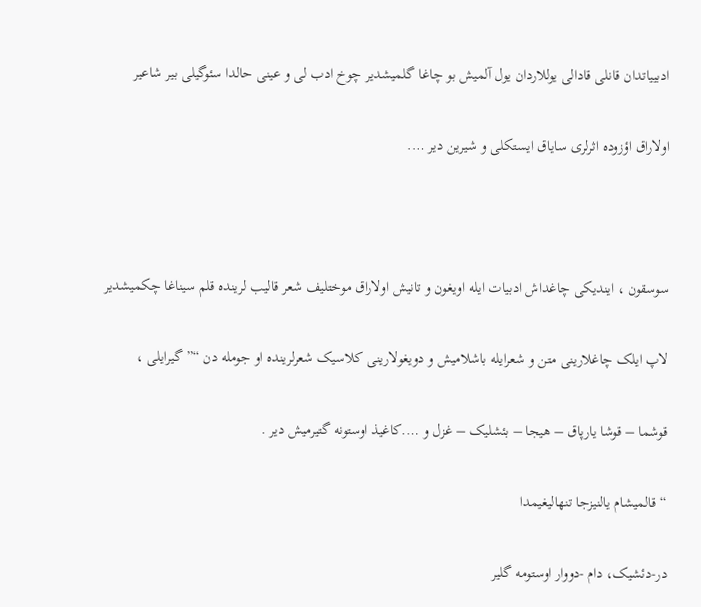ادبییاتدان قانلی قادالی یوللاردان یول آلمیش بو چاغا گلمیشدیر چوخ ادب لی و عینی حالدا سئوگیلی بیر شاعیر

اولاراق اؤزوده اثرلری سایاق ایستکلی و شیرین دیر ….



سوسقون ، ایندیکی چاغداش ادبیات ایله اویغون و تانیش اولاراق موختلیف شعر قالیب لرینده قلم سیناغا چکمیشدیر

لاپ ایلک چاغلارینی متن و شعرایله باشلامیش و دویغولارینی کلاسیک شعرلرینده او جومله دن “” گیرایلی ،

قوشما – قوشا یارپاق – هیجا – بئشلیک – غزل و ….کاغیذ اوستونه گتیرمیش دیر .

“قالمیشام یالنیزجا تنهالیغیمدا

در-دئشیک، دام -دووار اوستومه گلیر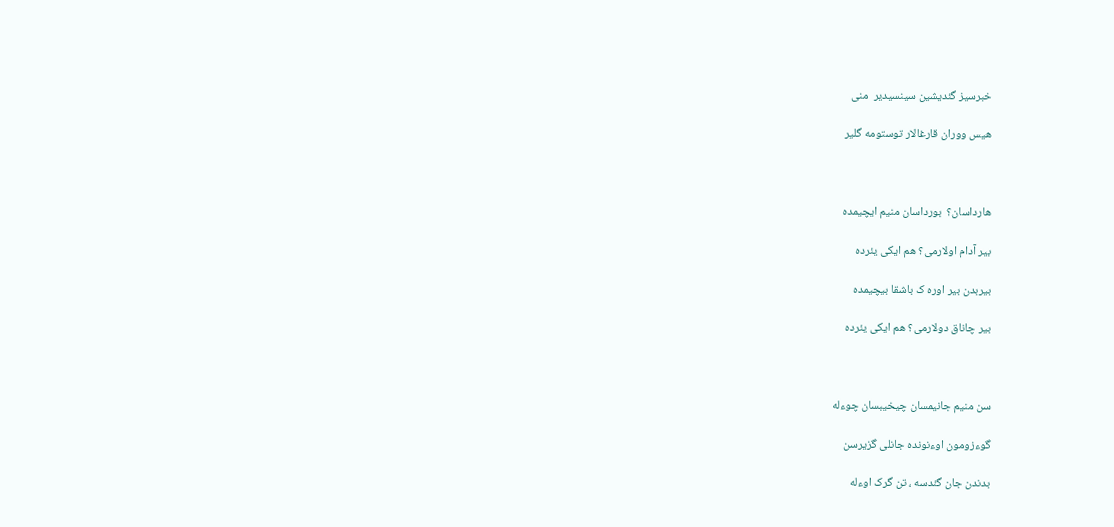خبرسیز گئدیشین سینسیدیر  منی

هیس ووران قارغالار توستومه گلیر



هارداسان؟  بورداسان منیم ایچیمده

بیر آدام اولارمی؟ هم ایکی یئرده

بیربدن بیر اوره ک باشقا بیچیمده

بیر چاناق دولارمی؟ هم ایکی یئرده



سن منیم جانیمسان چیخیبسان چوءله

گوءزومون اوءنونده جانلی گزیرسن

بدندن جان گئدسه ، تن گرک اوءله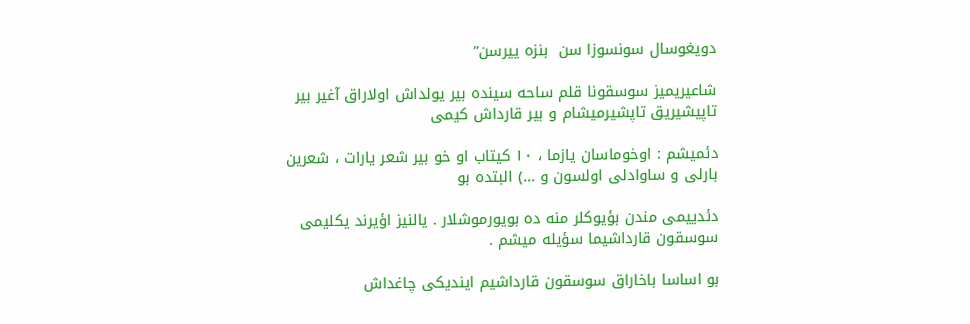دویغوسال سونسوزا سن  بنزه ییرسن”

شاعیریمیز سوسقونا قلم ساحه سینده بیر یولداش اولاراق آغیر بیر تاپیشیریق تاپشیرمیشام و بیر قارداش کیمی

دئمیشم : اوخوماسان یازما ، ۱۰ کیتاب او خو بیر شعر یارات ، شعرین بارلی و ساوادلی اولسون و …) البتده بو

دئدییمی مندن بؤیوکلر منه ده بویورموشلار . یالنیز اؤیرند یکلیمی سوسقون قارداشیما سؤیله میشم .

بو اساسا باخاراق سوسقون قارداشیم ایندیکی چاغداش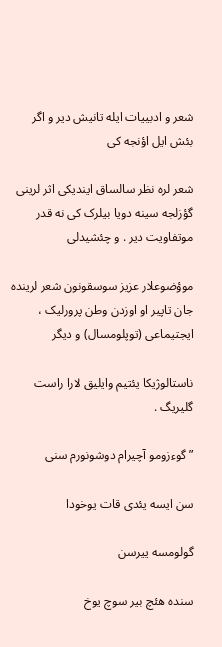شعر و ادبییات ایله تانیش دیر و اگر بئش ایل اؤنجه کی

شعر لره نظر سالساق ایندیکی اثر لرینی گؤزلجه سینه دویا بیلرک کی نه قدر موتفاویت دیر . و چئشیدلی

موؤضوعلار عزیز سوسقونون شعر لرینده جان تاپیر او اوزدن وطن پرورلیک ، ایجتیماعی (توپلومسال) و دیگر

ناستالوژیکا یئتیم وایلیق لارا راست گلیریگ .

” گوءزومو آچیرام دوشونورم سنی

سن ایسه یئدی قات یوخودا

گولومسه ییرسن

سنده هئچ بیر سوچ یوخ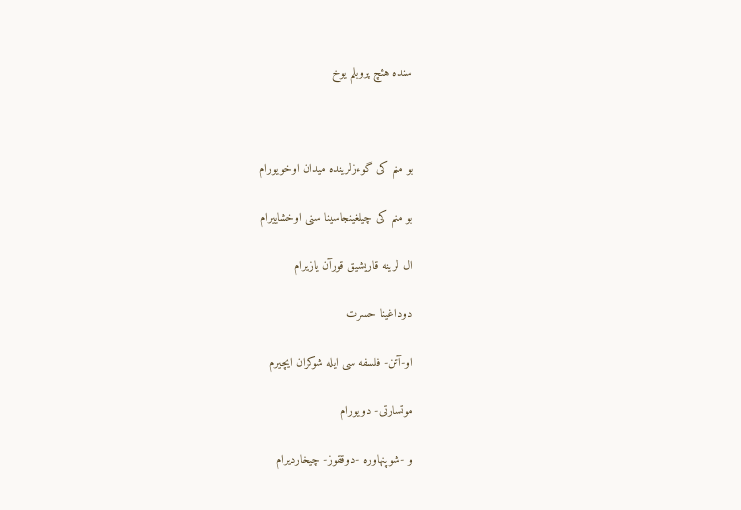سنده هئچ پروبلم یوخ



بو منم کی گوءزلرینده میدان اوخویورام

بو منم کی چیلغینجاسینا سنی اوخشاییرام

ال لرینه قاریشیق قورآن یازیرام

دوداغینا حسرت

او-آتن- فلسفه سی ایله شوکران ایچیرم

موتسارتی- دویورام

و -شوپنهاوره -دوققوز- چیخاردیرام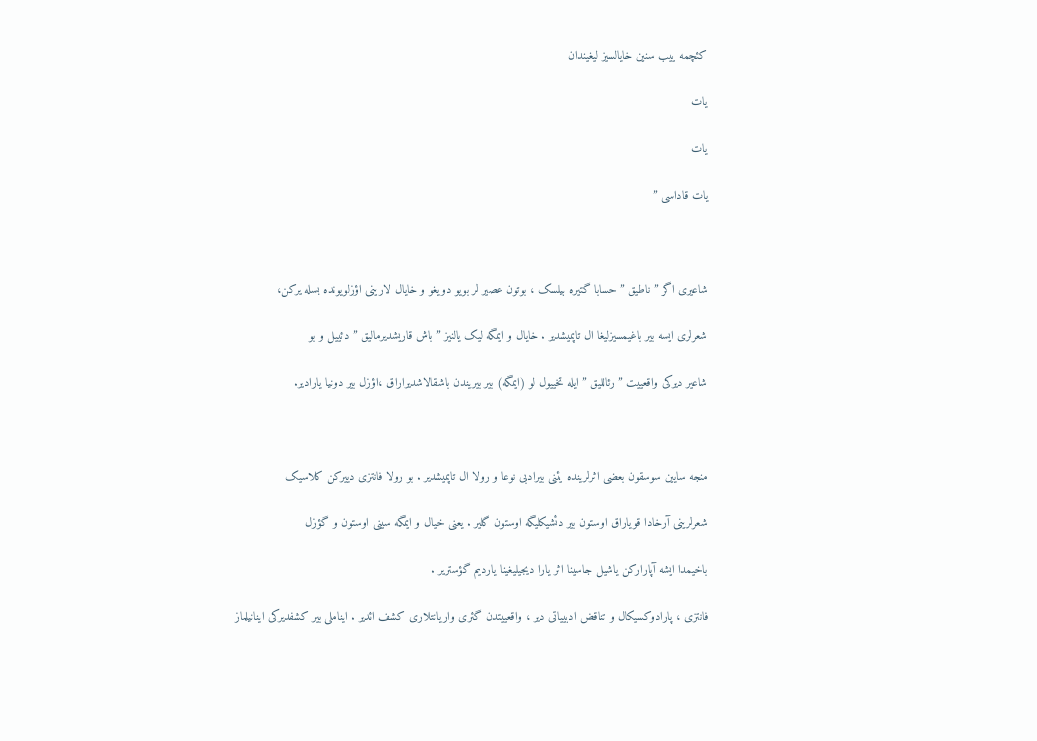کئچمه ییب سنین خایالسیز لیغیندان

یات

یات

یات قاداسی ”



شاعیری اگر ” ناطیق ” حسابا گتیره بیلسک ، بوتون عصیر لر بویو دویغو و خایال لارینی اؤزلویونده بسله یرکن،

شعرلری ایسه بیر باغیمسیزلیغا ال تاپمیشدیر . خایال و ایمگه لیک یالنیز ” باش قاریشدیرمالیق ” دئییل و بو

شاعیر دیرکی واقعییت ” رئاللیق ” ایله تخییول لو (ایمگه) بیر بیریندن باشقالاشدیراراق ،اؤزل بیر دونیا یارادیر.



منجه سایین سوسقون بعضی اثرلرینده یئنی بیرادبی نوعا و رولا ال تاپمیشدیر . بو رولا فانتزی دییرکن کلاسیک

شعرلرینی آرخادا قویاراق اوستون بیر دئشیکلیگه اوستون گلیر . یعنی خیال و ایمگه سینی اوستون و گؤزل

باخیمدا ایشه آپارارکن یاشیل جاسینا اثر یارا دیجیلیغینا یاردیم گؤستریر .

فانتزی ، پارادوکسیکال و تناقض ادبییاتی دیر ، واقعییتدن گئری واریانتلاری کشف ائدیر . ایناملی بیر کشفدیرکی اینانیلماز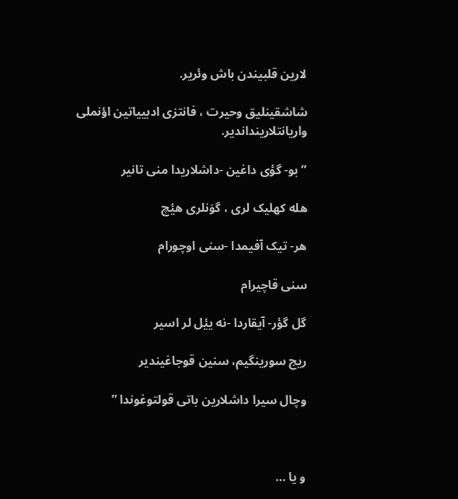لارین قلبیندن باش وئریر.

شاشقینلیق وحیرت ، فانتزی ادبییاتین اؤنملی واریانتلارینداندیر.

” بو- گؤی داغین -داشلاریدا منی تانیر

هله کهلیک لری ، گوَنلری هیٔچ

هر- تیک آفیمدا -سنی اوچورام

سنی قاچیرام

گل گؤر- آیقاردا -نه ییٔل لر اسیر

ریج سورینگیم، سنین قوجاغیندیر

وچال سیرا داشلارین باتی قولتوغوندا ”



و یا …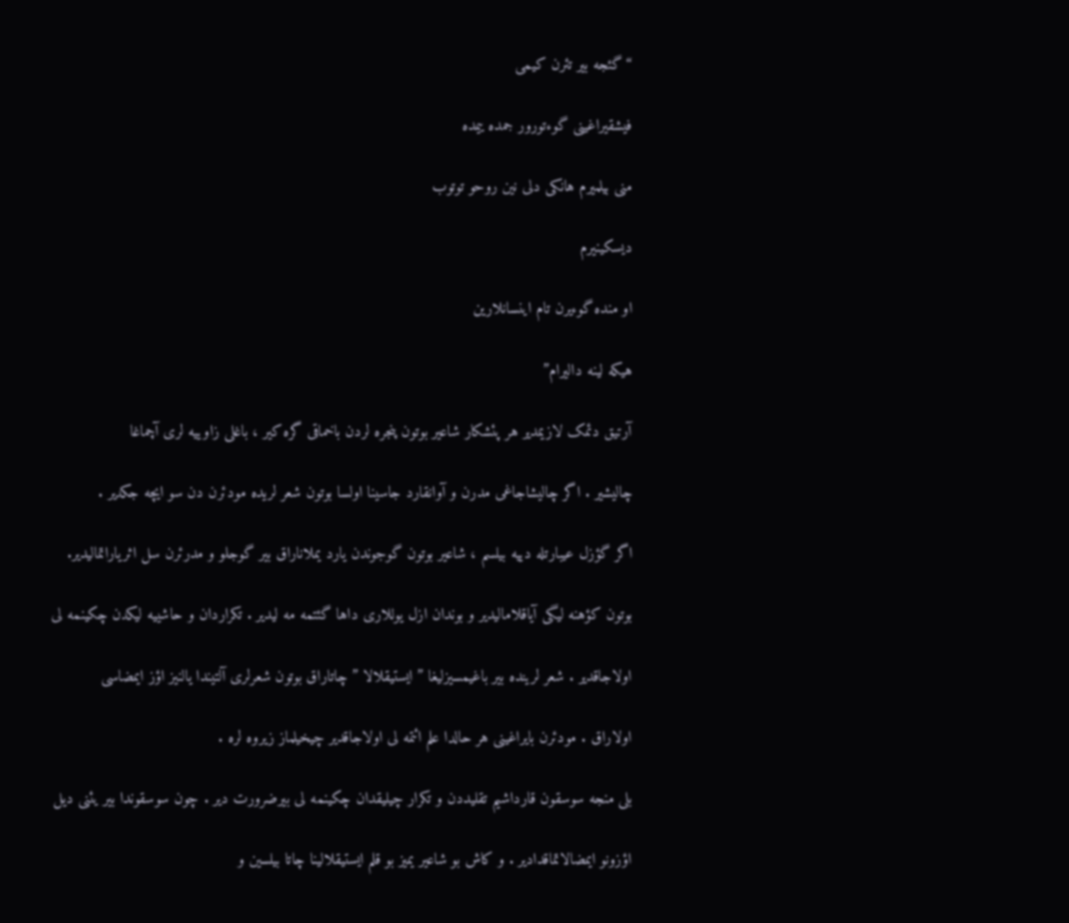“گئجه بیر تئرن کیمی

فیشقیراغینی گوءتورور جمده ییمده

منی بیلمیرم هانکی دلی نین روحو توتوب

دیسکینیرم

او منده گوءیرن تام اینسانلارین

هیکه لینه دالیرام”

آرتیق دئمک لازیمدیر هر پئشکار شاعیر بوتون پنجره لردن باخماقی گره کیر ، باغلی زاوییه لری آچماغا

چالیشیر . اگر چالیشاجاغی مدرن و آوانقارد جاسینا اولسا بوتون شعر لریده مودئرن دن سو ایچه جکدیر .

اگر گؤزل عیبارتله دییه بیلسم ، شاعیر بوتون گوجوندن یارد یملاناراق بیر گوجلو و مدرئرن سل اثریاراتمالیدیر.

بوتون کؤهنه لیگی آیاقلامالیدیر و بوندان ازل یوللاری داها گئتمه مه لیدیر . تکراردان و حاشییه لیکدن چکینمه لی

اولاجاقدیر . شعر لرینده بیر باغیمسیزلیغا ” ایستیقلالا ” چاتاراق بوتون شعرلری آلتیندا یالنیز اؤز ایمضاسی

اولاراق . مودئرن بایراغینی هر حالدا علم ائتمه لی اولاجاقدیر چیخیلماز زیروه لره .

بلی منجه سوسقون قارداشیم تقلیددن و تکرار چیلیقدان چکینمه لی بیرضرورت دیر . چون سوسقوندا بیر یئنی دیل

اؤزونو ایمضالاتماقدادیر . و کاش بو شاعیر یمیز بو قلم ایستیقلالینا چاتا بیلسین و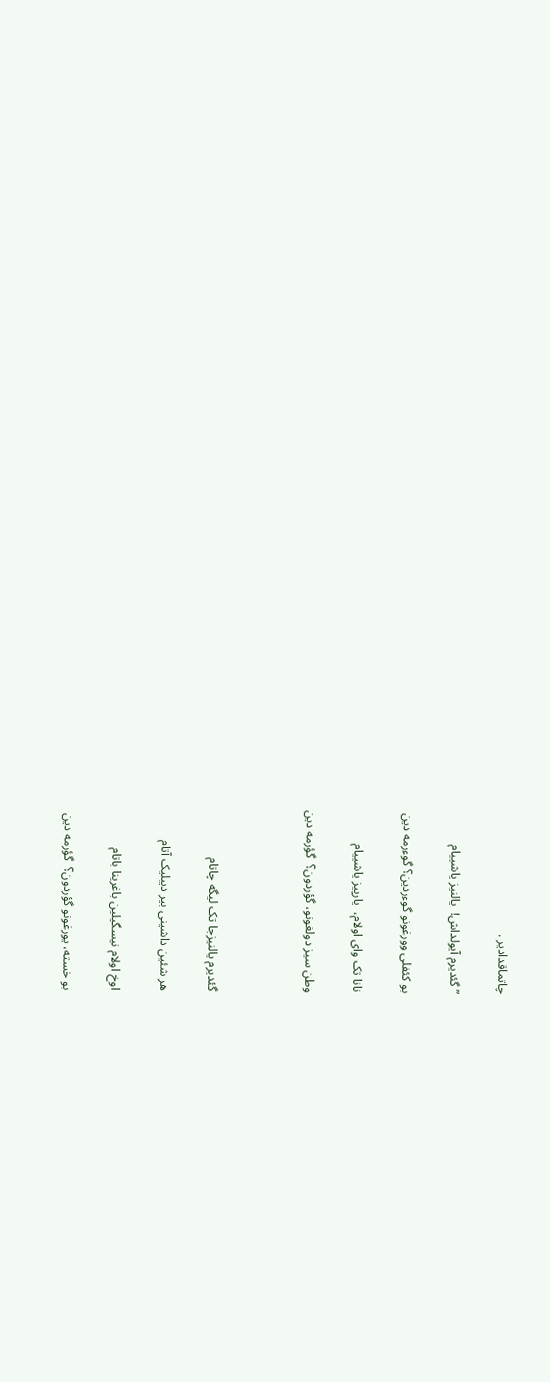چاتماقدادیر .

” گئدیرم آیولداش!  یالنیز یاشییام

بو کئفلی وورغونو گوءردین؟ گوءرمه دین

نانا تک وای اولام،  یارپیز یاشییام

وطن سیز دولغونو، گؤردون؟  گؤرمه دین



گئدیرم یالنیزجا تک لیگه چاتام

هر شئین داشینی بیر دیبلیک آتام

اوخ اولام نیسگیلین باغرینا باتام

بو خسته، یورغونو گؤردون؟  گؤرمه دین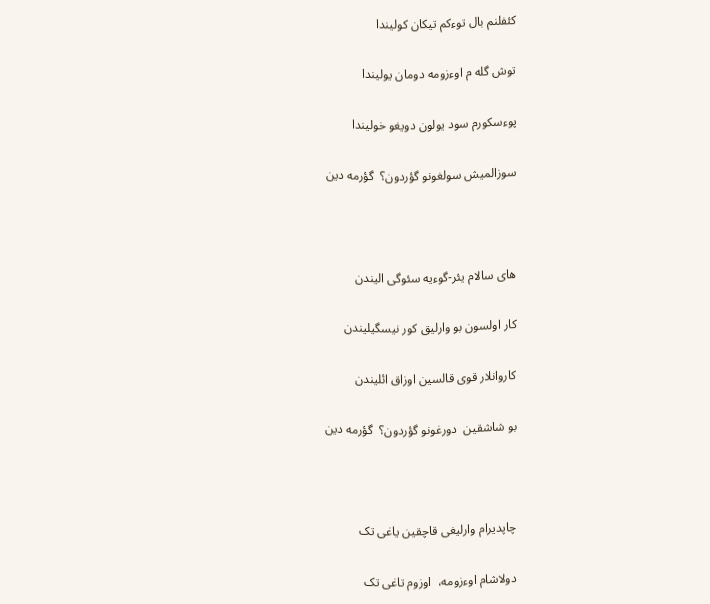کئفلنم بال توءکم تیکان کولیندا

توش گله م اوءزومه دومان یولیندا

پوءسکورم سود یولون دویغو خولیندا

سوزالمیش سولغونو گؤردون؟  گؤرمه دین



های سالام یئر-گوءیه سئوگی الیندن

کار اولسون بو وارلیق کور نیسگیلیندن

کاروانلار قوی قالسین اوزاق ائلیندن

بو شاشقین  دورغونو گؤردون؟  گؤرمه دین



چاپدیرام وارلیغی قاچقین یاغی تک

دولاشام اوءزومه،  اوزوم تاغی تک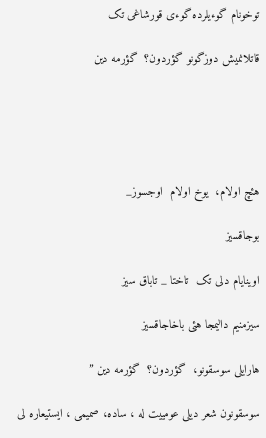توخونام گوءیلرده گوءی قورشاغی تک

قاتلانمیش دوزگونو گؤردون؟  گؤرمه دین





هئچ اولام،  یوخ اولام  اوجسوز_

بوجاقسیز

اوینایام دلی تک  تاختا _ تاباق سیز

سیزمنیم دالیمجا هئی باخاجاقسیز

هارایلی سوسقونو،  گؤردون؟  گؤرمه دین ”

سوسقونون شعر دیلی عومییت له ، ساده، صمیمی ، ایستیعاره لی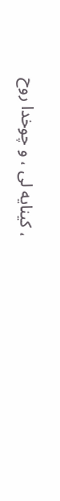، کینایه لی ، و چوخدا روح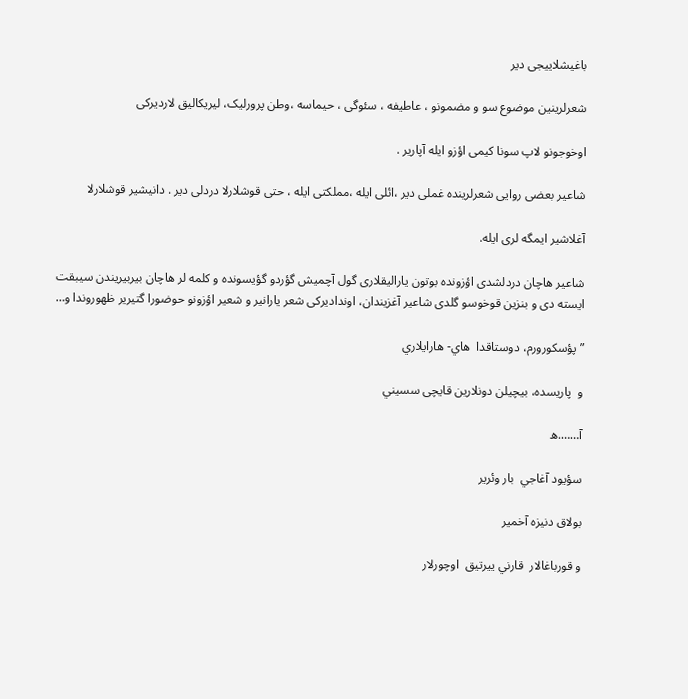باغیشلاییجی دیر

شعرلرینین موضوع سو و مضمونو ، عاطیفه ، سئوگی ، حیماسه ،وطن پرورلیک، لیریکالیق لاردیرکی

اوخوجونو لاپ سونا کیمی اؤزو ایله آپاریر .

شاعیر بعضی روایی شعرلرینده غملی دیر ،ائلی ایله ،مملکتی ایله ، حتی قوشلارلا دردلی دیر . دانیشیر قوشلارلا

آغلاشیر ایمگه لری ایله.

شاعیر هاچان دردلشدی اؤزونده بوتون یارالیقلاری گول آچمیش گؤردو گؤیسونده و کلمه لر هاچان بیربیریندن سیبقت ایسته دی و بنزین قوخوسو گلدی شاعیر آغزیندان، اوندادیرکی شعر یارانیر و شعير اؤزونو حوضورا گتیریر ظهوروندا و…

” پؤسکورورم،‌ دوستاقدا  هاي- هارايلاري

و  پاريسده، بيچيلن دونلارين قایچی سسيني

آ…….ه

سؤيود آغاجي  بار وئرير

بولاق دنيزه آخمير

و قورباغالار  قارني ييرتيق  اوچورلار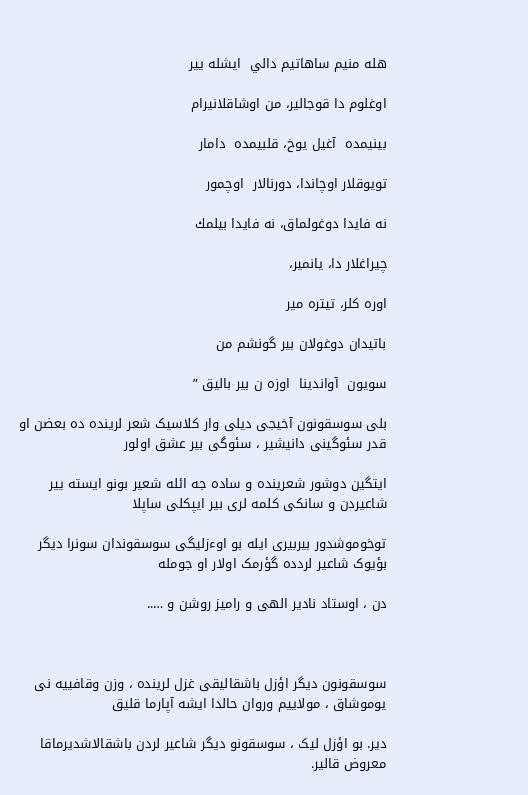هله منيم ساهاتيم دالي  ايشله يير

اوغلوم دا قوجالير، من اوشاقلانيرام

بينيمده  آغيل يوخ، قلبيمده  دامار

تويوقلار اوچاندا، دورنالار  اوچمور

نه فايدا دوغولماق، نه فايدا بيلمك

چيراغلار دا، يانمير،

اوره كلر، تيتره میر

باتيدان دوغولان بير گونشم من

سويون  آواندينا  اوزه ن بیر بالیق ”

بلی سوسقونون آخیجی دیلی وار کلاسیک شعر لرینده ده بعضن او قدر سئوگینی دانیشیر ، سئوگی بیر عشق اولور

ایتگین دوشور شعرینده و ساده جه ائله شعیر بونو ایسته ییر شاعیردن و سانکی کلمه لری بیر ایپکلی ساپلا

توخوموشدور بیربیری ایله بو اوءزلیگی سوسقوندان سونرا دیگر بؤیوک شاعیر لردده گؤرمک اولار او جومله

دن ، اوستاد نادیر الهی و رامیز روشن و …..



سوسقونون دیگر اؤزل باشقالیقی غزل لرینده ، وزن وقافییه نی یوموشاق ، مولاییم وروان حالدا ایشه آپارما قلیق

دیر. بو اؤزل لیک ، سوسقونو دیگر شاعیر لردن باشقالاشدیرماقا معروض قالیر.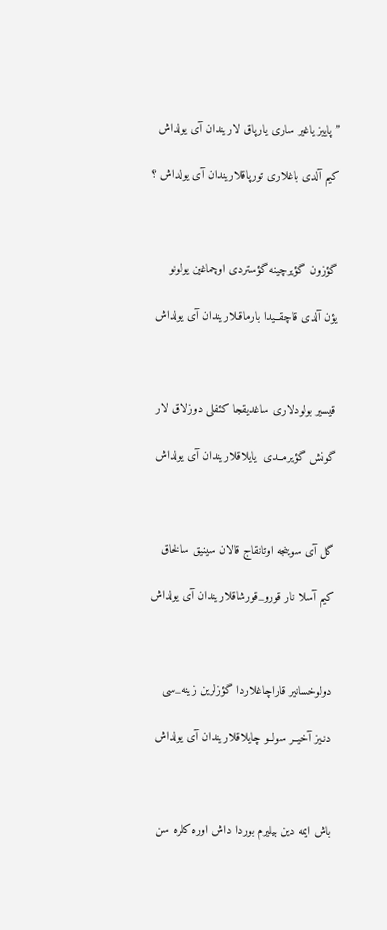” پاییز یاغیر ساری یارپاق لاریندان آی یولداش

کیم آلدی باغلاری تورپاقلاریندان آی یولداش ؟



گؤزون گؤیرچینه گؤستردی اوچماغین یولونو

یؤن آلدی قاچقــیدا بارماقـلاریندان آی یولداش



قیسیر بولودلاری ساغدیقجا کئفلی دوزلاق لار

گونش گؤیرمــدی  یایلاقلاریندان آی یولداش



گل آی سوینجه اوتانقاج قالان سینیق سالخاق

کیم آسلا نار قورو_قورشاقلاریندان آی یولداش



دولوخسانیر قاراچاغلاردا گؤزلرین زینه_سی

دنـیز آخیــر سولــو چایلاقلاریندان آی یولداش



باش ایمه دین بیلیرم بوردا داش اوره کلره سن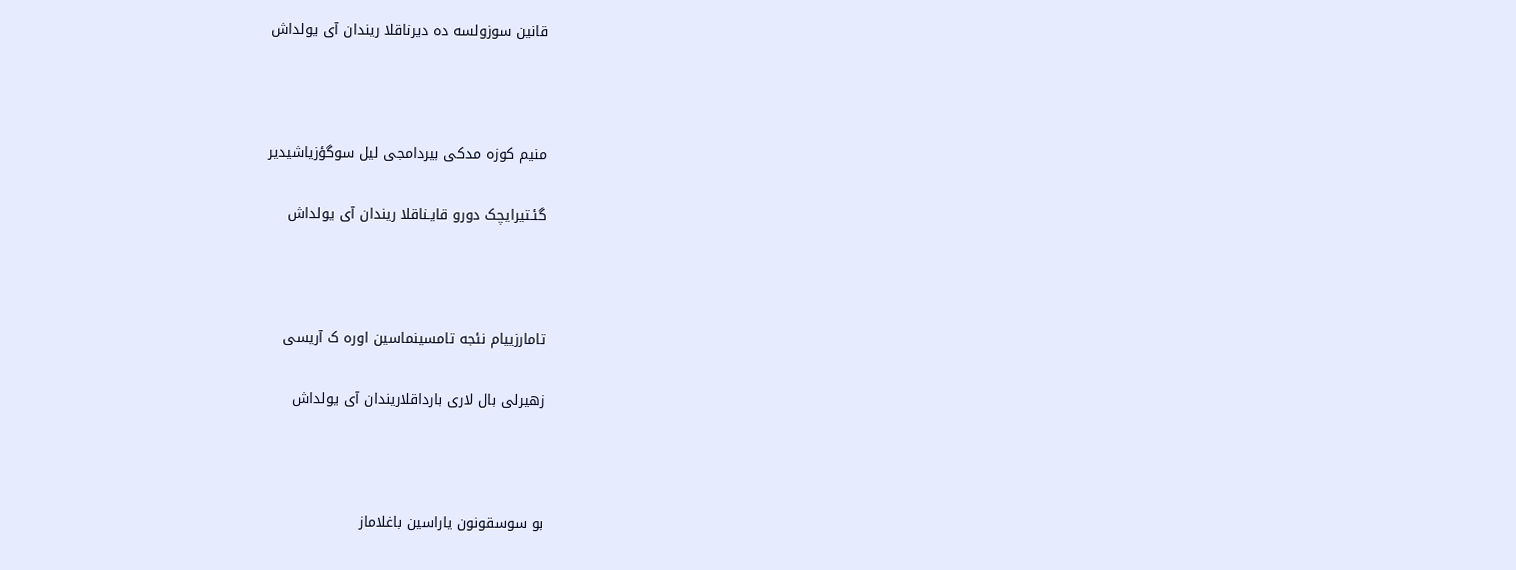قانین سوزولسه ده دیرناقلا ریندان آی یولداش



منیم کوزه مدکی بیردامجی لیل سوگؤزیاشیدیر

گئـتیرایچک دورو قایـناقلا ریندان آی یولداش



تامارزییام نئجه تامسینماسین اوره ک آریسی

زهیرلی بال لاری بارداقلاریندان آی یولداش



بو سوسقونون یاراسین باغلاماز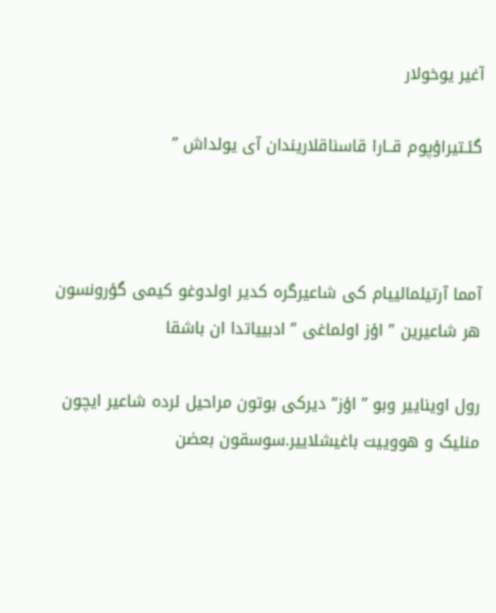آغیر یوخولار

گئـتیراؤپوم قــارا قاسناقلاریندان آی یولداش ”



آمما آرتیلمالییام کی شاعیرگره کدیر اولدوغو کیمی گؤرونسون هر شاعیرین ” اؤز اولماغی ” ادبییاتدا ان باشقا

رول اویناییر وبو ” اؤز” دیرکی بوتون مراحیل لرده شاعیر ایچون منلیک و هووییت باغیشلاییر.سوسقون بعضن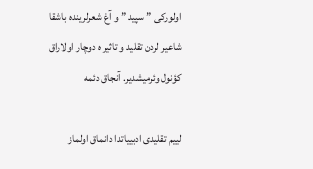اولورکی ” سپید ” و آغ شعرلرینده باشقا شاعیر لردن تقلید و تاثیر ه دوچار اولاراق کؤنول وئرمیشدیر. آنجاق دئمه

لییم تقلیدی ادبییاتدا دانماق اولماز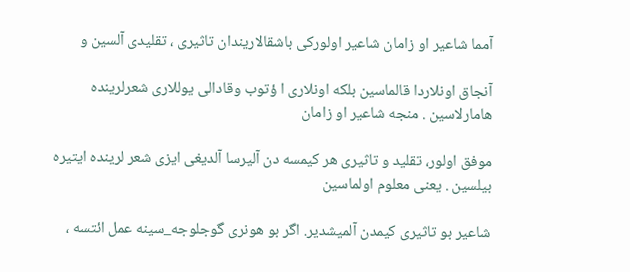آمما شاعیر او زامان شاعیر اولورکی باشقالاریندان تاثیری ، تقلیدی آلسین و

آنجاق اونلاردا قالماسین بلکه اونلاری ا ؤتوب وقادالی یوللاری شعرلرینده هامارلاسین . منجه شاعیر او زامان

موفق اولور، تقلید و تاثیری هر کیمسه دن آلیرسا آلدیغی ایزی شعر لرینده ایتیره بیلسین . یعنی معلوم اولماسین

شاعیر بو تاثیری کیمدن آلمیشدیر. اگر بو هونری گوجلوجه_سینه عمل ائتسه ،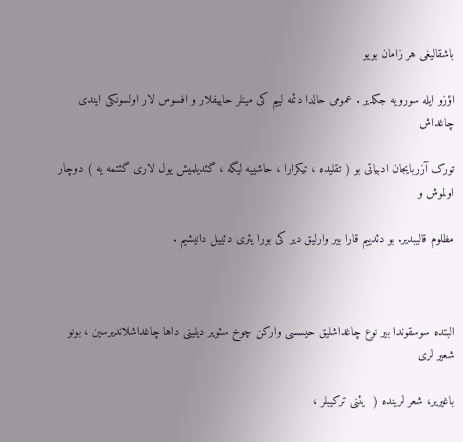باشقالیغی هر زامان بویو

اؤزو ایله سورویه جکدیر . عمومی حالدا دئمه لییم کی مینلر حاییفلار و افسوس لار اولسونکی ایندی چاغداش

تورک آزربایجان ادبیاتی بو ( تقلیده ، تیکرارا ، حاشییه لیگه ، گئدیلمیش یول لاری گئتمه یه ) دوچار اولموش و

مظلوم قالیبدیر. بو دئدییم قارا بیر وارلیق دیر کی بورا یئری دئییل دانیشیم .



البتده سوسقوندا بیر نوع چاغداشلیق حیسسی وارکن چوخ سئویر دیلینی داها چاغداشلاندیرسین ، بونو شعیر لری

باغیریر، شعر لرینده (  یئنی ترکیبلر ،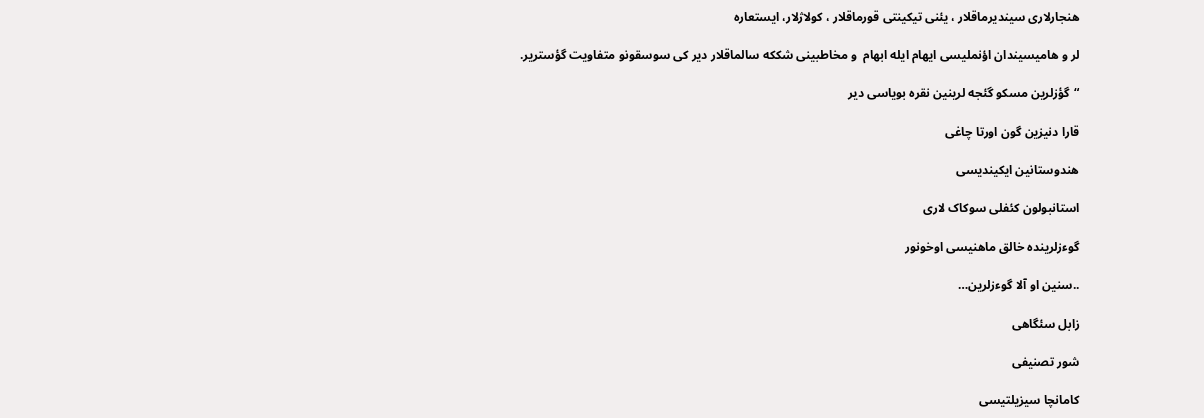هنجارلاری سیندیرماقلار ، یئنی تیکینتی قورماقلار ، کولاژلار، ایستعاره

لر و هامیسیندان اؤنملیسی ایهام ایله ابهام  و مخاطبینی شککه سالماقلار دیر کی سوسقونو متفاویت گؤستریر.

“گؤزلرین مسکو گئجه لرینین نقره بویاسی دیر

قارا دنیزین گون اورتا چاغی

هندوستانین ایکیندیسی

استانبولون کئفلی سوکاک لاری

گوءزلرینده خالق ماهنیسی اوخونور

..سنین او آلا گوءزلرین…

زابل سئگاهی

شور تصنیفی

کامانچا سیزیلتیسی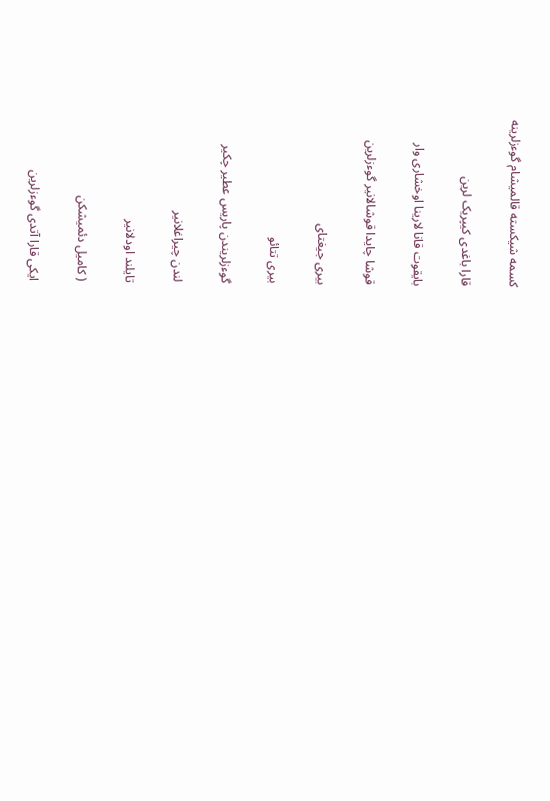کسمه شیکسته قالمیشام گوءزلرینه

قارا باغدی کیپریک لرین

بایقوت قانا لارینا اوخشاری وار

قوشا چایدا قوشالانیر گوءزلرین

بیری جیغتای

بیری تتائو

گوءزلریندن پاریس عطیر چکیر

لندن چیراغلانیر

تایلند اودلانیر

( کامیل دئمیشکن

ایکی قارا آتدی گوءزلرین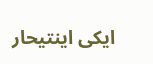ایکی اینتیحار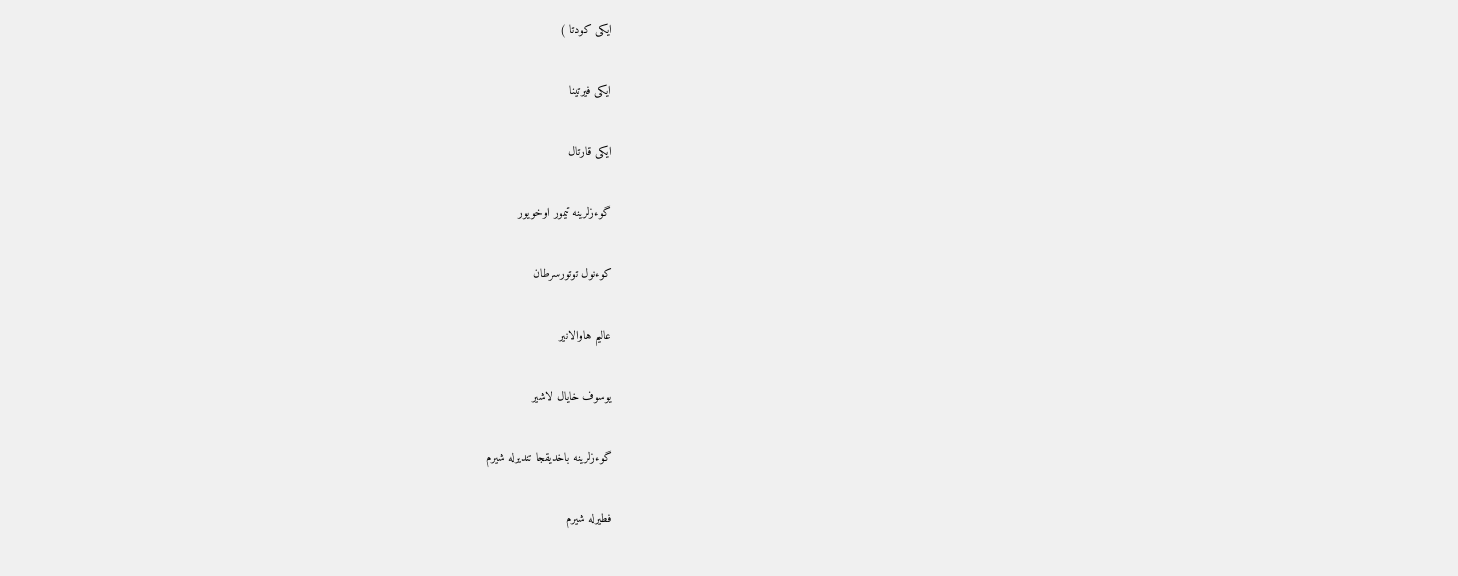ایکی کودتا )

ایکی فیرتینا

ایکی قارتال

گوءزلرینه تیمور اوخویور

کوءنول توتورسرطان

عالیم هاوالانیر

یوسوف خایال لاشیر

گوءزلرینه باخدیقجا تندیرله شیرم

فطیرله شیرم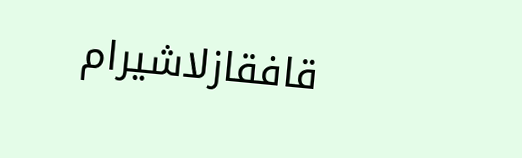قافقازلاشیرام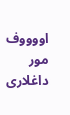اووووف مور داغلاری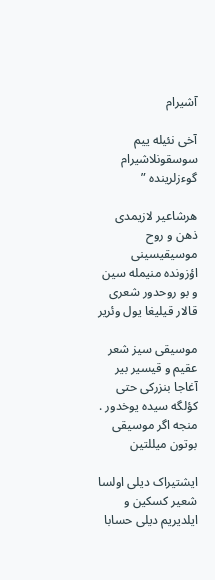آشیرام

آخی نئیله ییم سوسقونلاشیرام گوءزلرینده ”

هرشاعیر لازیمدی ذهن و روح موسیقیسینی اؤزونده منیمله سین و بو روحدور شعری قالار قیلیغا یول وئریر

موسیقی سیز شعر عقیم و قیسیر بیر آغاجا بنزرکی حتی کؤلگه سیده یوخدور . منجه اگر موسیقی بوتون میللتین

ایشتیراک دیلی اولسا شعیر کسکین و ایلدیریم دیلی حسابا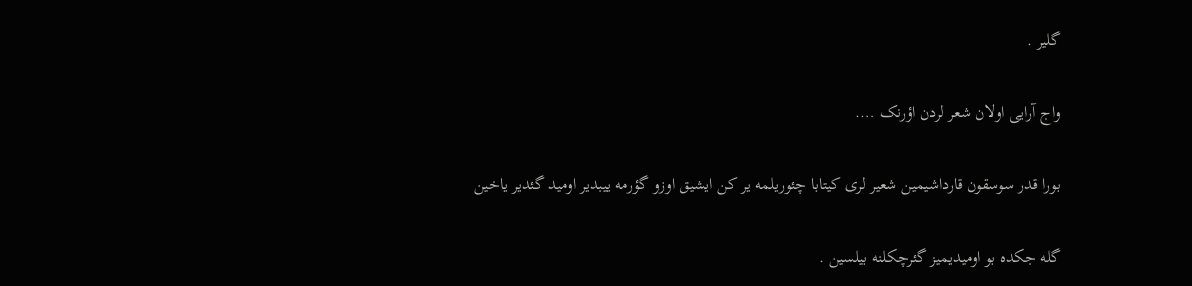گلیر .

واج آرایی اولان شعر لردن اؤرنک ….

بورا قدر سوسقون قارداشیمین شعیر لری کیتابا چئوریلمه یر کن ایشیق اوزو گؤرمه ییبدیر اومید گئدیر یاخین

گله جکده بو اومیدیمیز گئرچکلنه بیلسین .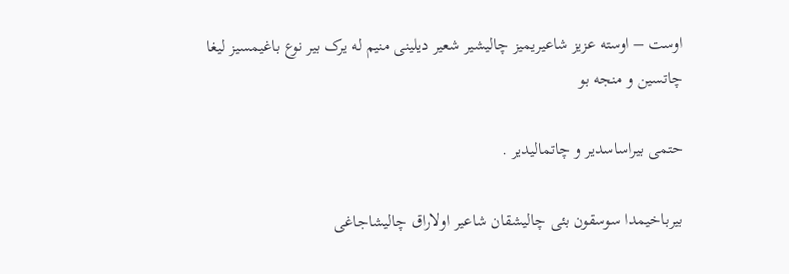اوست – اوسته عزیز شاعیریمیز چالیشیر شعیر دیلینی منیم له یرک بیر نوع باغیمسیز لیغا چاتسین و منجه بو

حتمی بیراساسدیر و چاتمالیدیر .

بیرباخیمدا سوسقون بئی چالیشقان شاعیر اولاراق چالیشاجاغی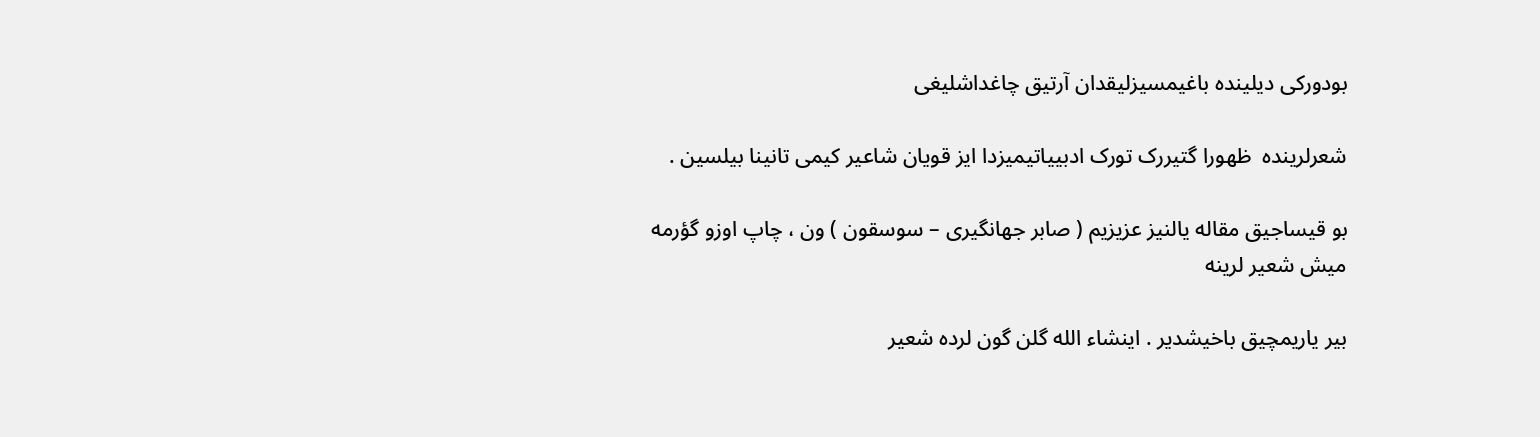بودورکی دیلینده باغیمسیزلیقدان آرتیق چاغداشلیغی

شعرلرینده  ظهورا گتیررک تورک ادبییاتیمیزدا ایز قویان شاعیر کیمی تانینا بیلسین .

بو قیساجیق مقاله یالنیز عزیزیم ( صابر جهانگیری – سوسقون ) ون ، چاپ اوزو گؤرمه میش شعیر لرینه

بیر یاریمچیق باخیشدیر . اینشاء الله گلن گون لرده شعیر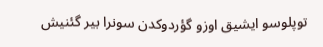توپلوسو ایشیق اوزو گؤردوکدن سونرا بیر گئنیش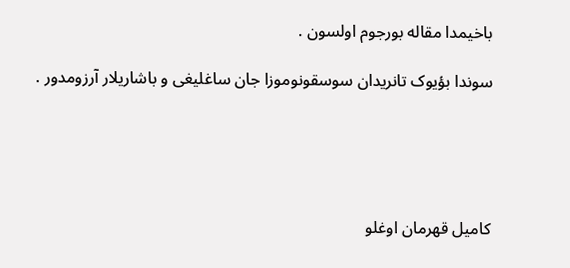باخیمدا مقاله بورجوم اولسون .

سوندا بؤیوک تانریدان سوسقونوموزا جان ساغلیغی و باشاریلار آرزومدور .





کامیل قهرمان اوغلو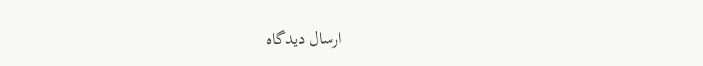ارسال دیدگاه